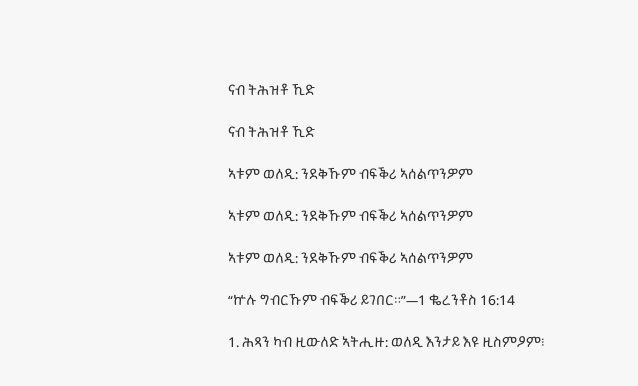ናብ ትሕዝቶ ኺድ

ናብ ትሕዝቶ ኺድ

ኣቱም ወለዲ: ንደቅኹም ብፍቕሪ ኣሰልጥንዎም

ኣቱም ወለዲ: ንደቅኹም ብፍቕሪ ኣሰልጥንዎም

ኣቱም ወለዲ: ንደቅኹም ብፍቕሪ ኣሰልጥንዎም

“ኵሉ ግብርኹም ብፍቕሪ ይገበር።”—1 ቈረንቶስ 16:14

1. ሕጻን ካብ ዚውለድ ኣትሒዙ: ወለዲ እንታይ እዩ ዚስምዖም፧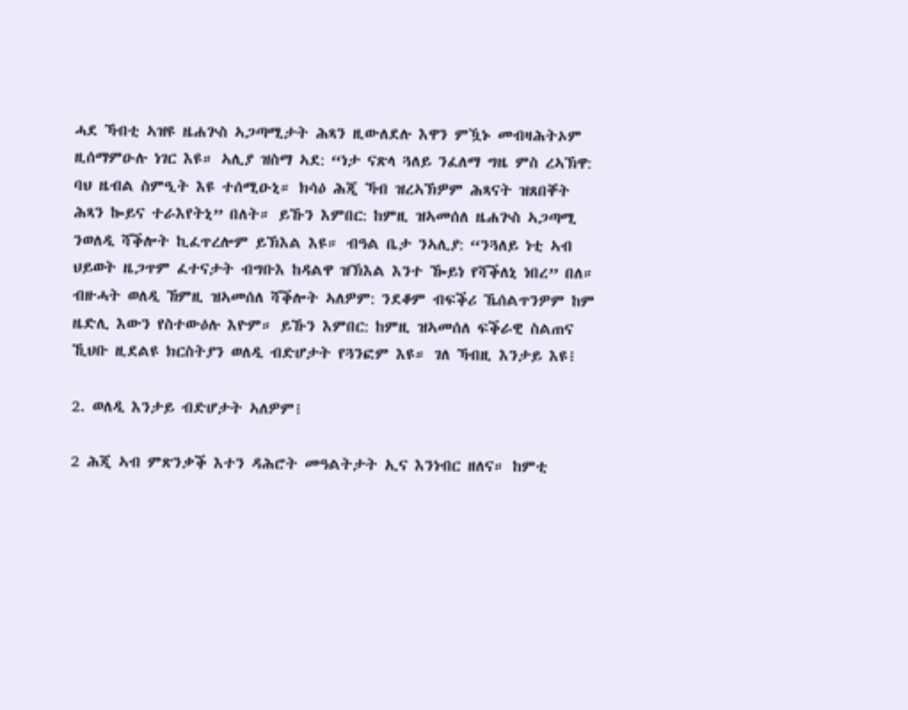ሓደ ኻብቲ ኣዝዩ ዜሐጕስ ኣጋጣሚታት ሕጻን ዚውለደሉ እዋን ምዃኑ መብዛሕትኦም ዚሰማምዑሉ ነገር እዩ። ኣሊያ ዝስማ ኣደ: “ነታ ናጽላ ጓለይ ንፈለማ ግዜ ምስ ረኣኽዋ: ባህ ዜብል ስምዒት እዩ ተሰሚዑኒ። ክሳዕ ሕጂ ኻብ ዝረኣኽዎም ሕጻናት ዝጸበቐት ሕጻን ኰይና ተራእየትኒ” በለት። ይኹን እምበር: ከምዚ ዝኣመሰለ ዜሐጕስ ኣጋጣሚ ንወለዲ ሻቕሎት ኪፈጥረሎም ይኽእል እዩ። ብዓል ቤታ ንኣሊያ: “ንጓለይ ነቲ ኣብ ህይወት ዜጋጥም ፈተናታት ብግቡእ ከዳልዋ ዝኽእል እንተ ዀይነ የሻቕለኒ ነበረ” በለ። ብዙሓት ወለዲ ኸምዚ ዝኣመሰለ ሻቕሎት ኣለዎም: ንደቆም ብፍቕሪ ኼሰልጥንዎም ከም ዜድሊ እውን የስተውዕሉ እዮም። ይኹን እምበር: ከምዚ ዝኣመሰለ ፍቕራዊ ስልጠና ኺህቡ ዚደልዩ ክርስትያን ወለዲ ብድሆታት የጓንፎም እዩ። ገለ ኻብዚ እንታይ እዩ፧

2. ወለዲ እንታይ ብድሆታት ኣለዎም፧

2 ሕጂ ኣብ ምጽንቃቕ እተን ዳሕሮት መዓልትታት ኢና እንነብር ዘለና። ከምቲ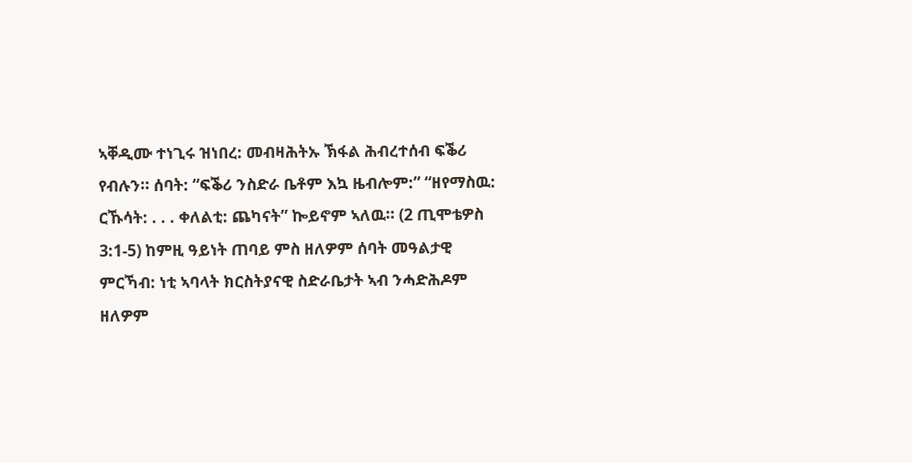ኣቐዲሙ ተነጊሩ ዝነበረ: መብዛሕትኡ ኽፋል ሕብረተሰብ ፍቕሪ የብሉን። ሰባት: “ፍቕሪ ንስድራ ቤቶም እኳ ዜብሎም:” “ዘየማስዉ: ርኹሳት: . . . ቀለልቲ: ጨካናት” ኰይኖም ኣለዉ። (2 ጢሞቴዎስ 3:1-5) ከምዚ ዓይነት ጠባይ ምስ ዘለዎም ሰባት መዓልታዊ ምርኻብ: ነቲ ኣባላት ክርስትያናዊ ስድራቤታት ኣብ ንሓድሕዶም ዘለዎም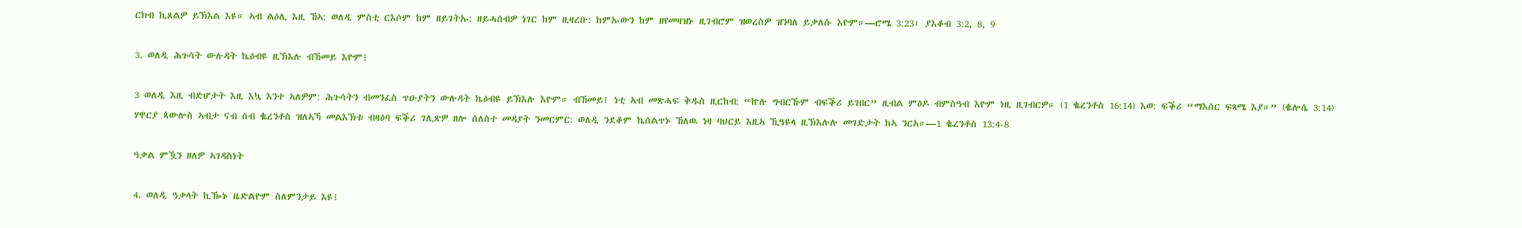ርክብ ኪጸልዎ ይኽእል እዩ። ኣብ ልዕሊ እዚ ኸኣ: ወለዲ ምስቲ ርእሶም ከም ዘይገትኡ: ዘይሓሰብዎ ነገር ከም ዚዛረቡ: ከምኡውን ከም ዘየመዛዝኑ ዚገብሮም ዝወረስዎ ዝንባለ ይቃለሱ እዮም።—ሮሜ 3:23፣ ያእቆብ 3:2, 8, 9

3. ወለዲ ሕጉሳት ውሉዳት ኬዕብዩ ዚኽእሉ ብኸመይ እዮም፧

3 ወለዲ እዚ ብድሆታት እዚ እኳ እንተ ኣለዎም: ሕጉሳትን ብመንፈስ ጥዑያትን ውሉዳት ኬዕብዩ ይኽእሉ እዮም። ብኸመይ፧ ነቲ ኣብ መጽሓፍ ቅዱስ ዚርከብ: “ኵሉ ግብርኹም ብፍቕሪ ይገበር” ዚብል ምዕዶ ብምስዓብ እዮም ነዚ ዚገብርዎ። (1 ቈረንቶስ 16:14) እወ: ፍቕሪ “ማእሰር ፍጻሜ እያ።” (ቈሎሴ 3:14) ሃዋርያ ጳውሎስ ኣብታ ናብ ሰብ ቈረንቶስ ዝለኣኻ መልእኽቱ ብዛዕባ ፍቕሪ ገሊጽዎ ዘሎ ሰለስተ መዳያት ንመርምር: ወለዲ ንደቆም ኬሰልጥኑ ኸለዉ ነዛ ባህርይ እዚኣ ኺዓዩላ ዚኽእሉሉ መገድታት ከኣ ንርአ።—1 ቈረንቶስ 13:4-8

ዓቃል ምዃን ዘለዎ ኣገዳስነት

4. ወለዲ ዓቃላት ኪዀኑ ዜድልዮም ስለምንታይ እዩ፧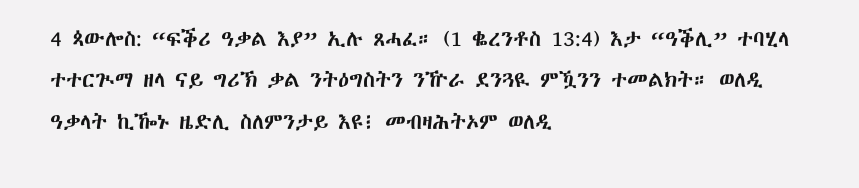4 ጳውሎስ: “ፍቕሪ ዓቃል እያ” ኢሉ ጸሓፈ። (1 ቈረንቶስ 13:4) እታ “ዓቕሊ” ተባሂላ ተተርጒማ ዘላ ናይ ግሪኽ ቃል ንትዕግስትን ንዅራ ደንጓዪ ምዃንን ተመልክት። ወለዲ ዓቃላት ኪዀኑ ዜድሊ ስለምንታይ እዩ፧ መብዛሕትኦም ወለዲ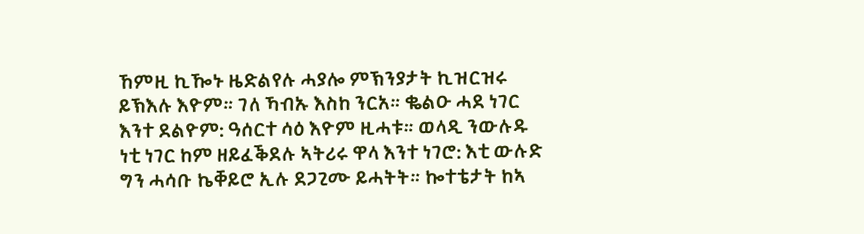ኸምዚ ኪዀኑ ዜድልየሉ ሓያሎ ምኽንያታት ኪዝርዝሩ ይኽእሉ እዮም። ገለ ኻብኡ እስከ ንርአ። ቈልዑ ሓደ ነገር እንተ ደልዮም: ዓሰርተ ሳዕ እዮም ዚሓቱ። ወላዲ ንውሉዱ ነቲ ነገር ከም ዘይፈቕደሉ ኣትሪሩ ዋላ እንተ ነገሮ: እቲ ውሉድ ግን ሓሳቡ ኬቐይሮ ኢሉ ደጋጊሙ ይሓትት። ኰተቴታት ከኣ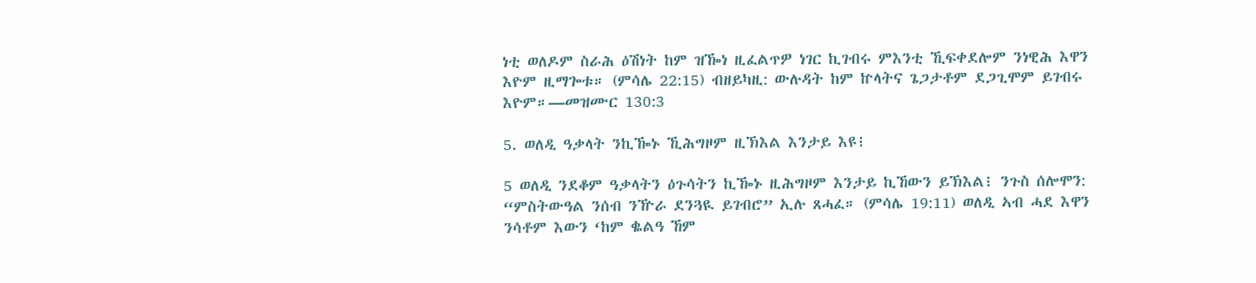ነቲ ወለዶም ስራሕ ዕሽነት ከም ዝዀነ ዚፈልጥዎ ነገር ኪገብሩ ምእንቲ ኺፍቀደሎም ንነዊሕ እዋን እዮም ዚማጐቱ። (ምሳሌ 22:15) ብዘይካዚ: ውሉዳት ከም ኵላትና ጌጋታቶም ደጋጊሞም ይገብሩ እዮም።—መዝሙር 130:3

5. ወለዲ ዓቃላት ንኪዀኑ ኺሕግዞም ዚኽእል እንታይ እዩ፧

5 ወለዲ ንደቆም ዓቃላትን ዕጉሳትን ኪዀኑ ዚሕግዞም እንታይ ኪኸውን ይኽእል፧ ንጉስ ሰሎሞን: “ምስትውዓል ንሰብ ንዅራ ደንጓዪ ይገብሮ” ኢሉ ጸሓፈ። (ምሳሌ 19:11) ወለዲ ኣብ ሓደ እዋን ንሳቶም እውን ‘ከም ቈልዓ ኸም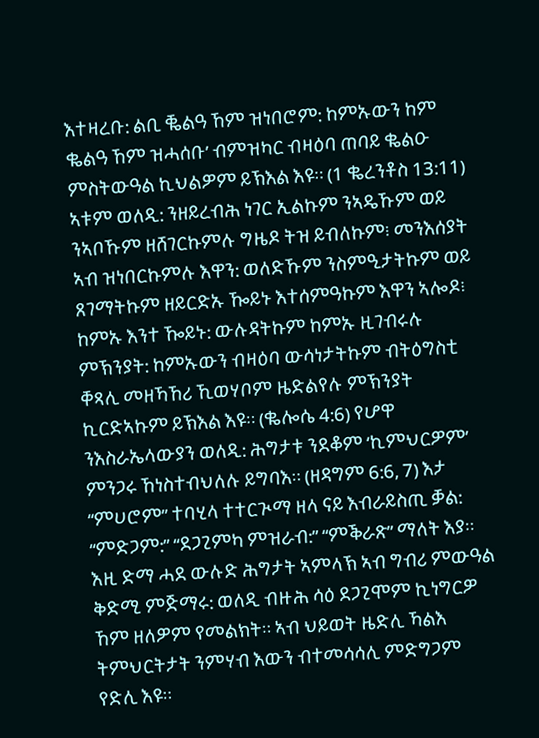እተዛረቡ: ልቢ ቘልዓ ኸም ዝነበሮም: ከምኡውን ከም ቈልዓ ኸም ዝሓሰቡ’ ብምዝካር ብዛዕባ ጠባይ ቈልዑ ምስትውዓል ኪህልዎም ይኽእል እዩ። (1 ቈረንቶስ 13:11) ኣቱም ወለዲ: ንዘይረብሕ ነገር ኢልኩም ንኣዴኹም ወይ ንኣቦኹም ዘሸገርኩምሉ ግዜዶ ትዝ ይብለኩም፧ መንእሰያት ኣብ ዝነበርኩምሉ እዋን: ወለድኹም ንስምዒታትኩም ወይ ጸገማትኩም ዘይርድኡ ዀይኑ እተሰምዓኩም እዋን ኣሎዶ፧ ከምኡ እንተ ዀይኑ: ውሉዳትኩም ከምኡ ዚገብሩሉ ምኽንያት: ከምኡውን ብዛዕባ ውሳነታትኩም ብትዕግስቲ ቐጻሊ መዘኻኸሪ ኺወሃቦም ዜድልየሉ ምኽንያት ኪርድኣኩም ይኽእል እዩ። (ቈሎሴ 4:6) የሆዋ ንእስራኤላውያን ወለዲ: ሕግታቱ ንደቆም ‘ኪምህርዎም’ ምንጋሩ ኸነስተብህለሉ ይግባእ። (ዘዳግም 6:6, 7) እታ “ምሀሮም” ተባሂላ ተተርጒማ ዘላ ናይ እብራይስጢ ቓል: “ምድጋም:” “ደጋጊምካ ምዝራብ:” “ምቕራጽ” ማለት እያ። እዚ ድማ ሓደ ውሉድ ሕግታት ኣምላኽ ኣብ ግብሪ ምውዓል ቅድሚ ምጅማሩ: ወለዲ ብዙሕ ሳዕ ደጋጊሞም ኪነግርዎ ኸም ዘለዎም የመልክት። ኣብ ህይወት ዜድሊ ኻልእ ትምህርትታት ንምሃብ እውን ብተመሳሳሊ ምድግጋም የድሊ እዩ።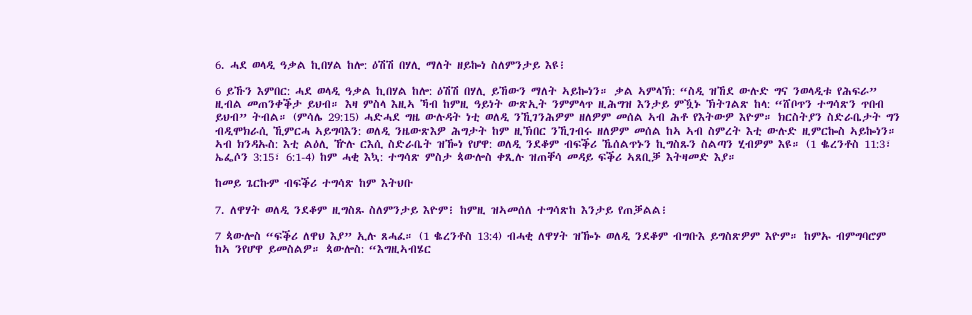6. ሓደ ወላዲ ዓቃል ኪበሃል ከሎ: ዕሽሽ በሃሊ ማለት ዘይኰነ ስለምንታይ እዩ፧

6 ይኹን እምበር: ሓደ ወላዲ ዓቃል ኪበሃል ከሎ: ዕሽሽ በሃሊ ይኸውን ማለት ኣይኰነን። ቃል ኣምላኽ: “ስዲ ዝኸደ ውሉድ ግና ንወላዲቱ የሕፍራ” ዚብል መጠንቀቕታ ይህብ። እዛ ምስላ እዚኣ ኻብ ከምዚ ዓይነት ውጽኢት ንምምላጥ ዚሕግዝ እንታይ ምዃኑ ኽትገልጽ ከላ: “ሸቦጥን ተግሳጽን ጥበብ ይህብ” ትብል። (ምሳሌ 29:15) ሓድሓደ ግዜ ውሉዳት ነቲ ወለዲ ንኺገንሕዎም ዘለዎም መሰል ኣብ ሕቶ የእትውዎ እዮም። ክርስትያን ስድራቤታት ግን ብዲሞክራሲ ኺምርሓ ኣይግባእን: ወለዲ ንዜውጽእዎ ሕግታት ከም ዚኽበር ንኺገብሩ ዘለዎም መሰል ከኣ ኣብ ስምረት እቲ ውሉድ ዚምርኰስ ኣይኰነን። ኣብ ክንዳኡስ: እቲ ልዕሊ ዅሉ ርእሲ ስድራቤት ዝዀነ የሆዋ: ወለዲ ንደቆም ብፍቕሪ ኼሰልጥኑን ኪግስጹን ስልጣን ሂብዎም እዩ። (1 ቈረንቶስ 11:3፣ ኤፌሶን 3:15፣ 6:1-4) ከም ሓቂ እኳ: ተግሳጽ ምስታ ጳውሎስ ቀጺሉ ዝጠቐሳ መዳይ ፍቕሪ ኣጸቢቓ እትዛመድ እያ።

ከመይ ጌርኩም ብፍቕሪ ተግሳጽ ከም እትህቡ

7. ለዋሃት ወለዲ ንደቆም ዚግስጹ ስለምንታይ እዮም፧ ከምዚ ዝኣመሰለ ተግሳጽከ እንታይ የጠቓልል፧

7 ጳውሎስ “ፍቕሪ ለዋህ እያ” ኢሉ ጸሓፈ። (1 ቈረንቶስ 13:4) ብሓቂ ለዋሃት ዝዀኑ ወለዲ ንደቆም ብግቡእ ይግስጽዎም እዮም። ከምኡ ብምግባሮም ከኣ ንየሆዋ ይመስልዎ። ጳውሎስ: “እግዚኣብሄር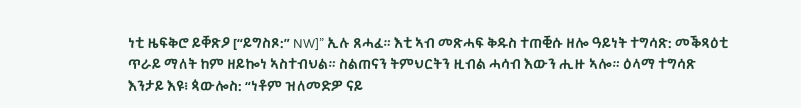ነቲ ዜፍቅሮ ይቐጽዖ [“ይግስጾ:” NW]” ኢሉ ጸሓፈ። እቲ ኣብ መጽሓፍ ቅዱስ ተጠቒሱ ዘሎ ዓይነት ተግሳጽ: መቕጻዕቲ ጥራይ ማለት ከም ዘይኰነ ኣስተብህል። ስልጠናን ትምህርትን ዚብል ሓሳብ እውን ሒዙ ኣሎ። ዕላማ ተግሳጽ እንታይ እዩ፧ ጳውሎስ: “ነቶም ዝለመድዎ ናይ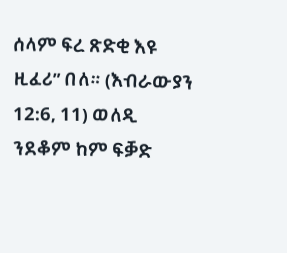ሰላም ፍረ ጽድቂ እዩ ዚፈሪ” በለ። (እብራውያን 12:6, 11) ወለዲ ንደቆም ከም ፍቓድ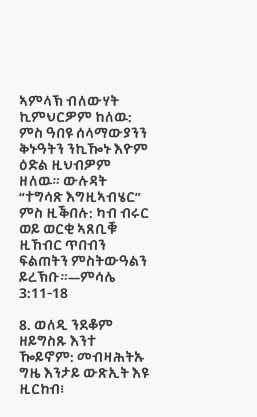ኣምላኽ ብለውሃት ኪምህርዎም ከለዉ: ምስ ዓበዩ ሰላማውያንን ቅኑዓትን ንኪዀኑ እዮም ዕድል ዚህብዎም ዘለዉ። ውሉዳት “ተግሳጽ እግዚኣብሄር” ምስ ዚቕበሉ: ካብ ብሩር ወይ ወርቂ ኣጸቢቑ ዚኸብር ጥበብን ፍልጠትን ምስትውዓልን ይረኽቡ።—ምሳሌ 3:11-18

8. ወለዲ ንደቆም ዘይግስጹ እንተ ዀይኖም: መብዛሕትኡ ግዜ እንታይ ውጽኢት እዩ ዚርከብ፧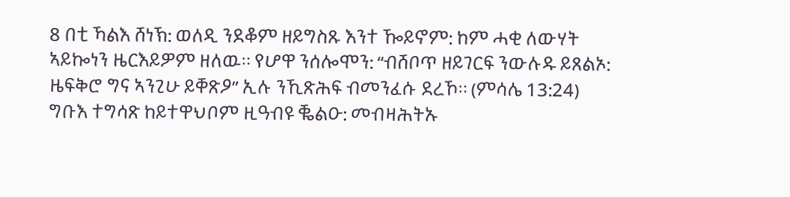8 በቲ ኻልእ ሸነኽ: ወለዲ ንደቆም ዘይግስጹ እንተ ዀይኖም: ከም ሓቂ ለውሃት ኣይኰነን ዜርእይዎም ዘለዉ። የሆዋ ንሰሎሞን: “ብሸቦጥ ዘይገርፍ ንውሉዱ ይጸልኦ: ዜፍቅሮ ግና ኣንጊሁ ይቐጽዖ” ኢሉ ንኺጽሕፍ ብመንፈሱ ደረኾ። (ምሳሌ 13:24) ግቡእ ተግሳጽ ከይተዋህቦም ዚዓብዩ ቘልዑ: መብዛሕትኡ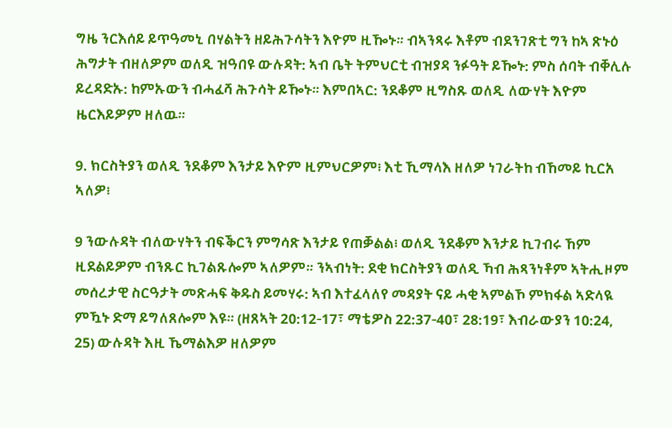ግዜ ንርእሰይ ይጥዓመኒ በሃልትን ዘይሕጉሳትን እዮም ዚዀኑ። ብኣንጻሩ እቶም ብደንገጽቲ ግን ከኣ ጽኑዕ ሕግታት ብዘለዎም ወለዲ ዝዓበዩ ውሉዳት: ኣብ ቤት ትምህርቲ ብዝያዳ ንፉዓት ይዀኑ: ምስ ሰባት ብቐሊሉ ይረዳድኡ: ከምኡውን ብሓፈሻ ሕጉሳት ይዀኑ። እምበኣር: ንደቆም ዚግስጹ ወለዲ ለውሃት እዮም ዜርእይዎም ዘለዉ።

9. ክርስትያን ወለዲ ንደቆም እንታይ እዮም ዚምህርዎም፧ እቲ ኺማላእ ዘለዎ ነገራትከ ብኸመይ ኪርአ ኣለዎ፧

9 ንውሉዳት ብለውሃትን ብፍቕርን ምግሳጽ እንታይ የጠቓልል፧ ወለዲ ንደቆም እንታይ ኪገብሩ ኸም ዚደልይዎም ብንጹር ኪገልጹሎም ኣለዎም። ንኣብነት: ደቂ ክርስትያን ወለዲ ኻብ ሕጻንነቶም ኣትሒዞም መሰረታዊ ስርዓታት መጽሓፍ ቅዱስ ይመሃሩ: ኣብ እተፈላለየ መዳያት ናይ ሓቂ ኣምልኾ ምክፋል ኣድላዪ ምዃኑ ድማ ይግለጸሎም እዩ። (ዘጸኣት 20:12-17፣ ማቴዎስ 22:37-40፣ 28:19፣ እብራውያን 10:24, 25) ውሉዳት እዚ ኼማልእዎ ዘለዎም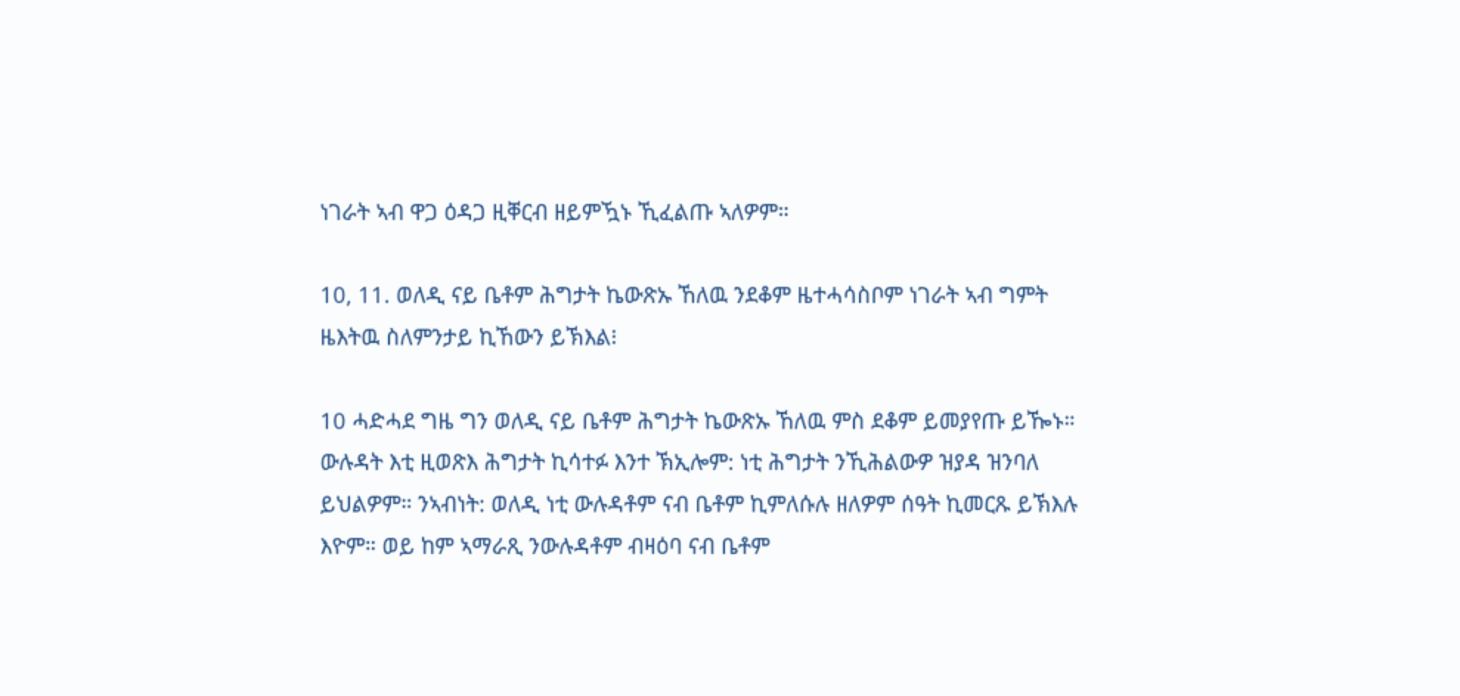ነገራት ኣብ ዋጋ ዕዳጋ ዚቐርብ ዘይምዃኑ ኺፈልጡ ኣለዎም።

10, 11. ወለዲ ናይ ቤቶም ሕግታት ኬውጽኡ ኸለዉ ንደቆም ዜተሓሳስቦም ነገራት ኣብ ግምት ዜእትዉ ስለምንታይ ኪኸውን ይኽእል፧

10 ሓድሓደ ግዜ ግን ወለዲ ናይ ቤቶም ሕግታት ኬውጽኡ ኸለዉ ምስ ደቆም ይመያየጡ ይዀኑ። ውሉዳት እቲ ዚወጽእ ሕግታት ኪሳተፉ እንተ ኽኢሎም: ነቲ ሕግታት ንኺሕልውዎ ዝያዳ ዝንባለ ይህልዎም። ንኣብነት: ወለዲ ነቲ ውሉዳቶም ናብ ቤቶም ኪምለሱሉ ዘለዎም ሰዓት ኪመርጹ ይኽእሉ እዮም። ወይ ከም ኣማራጺ ንውሉዳቶም ብዛዕባ ናብ ቤቶም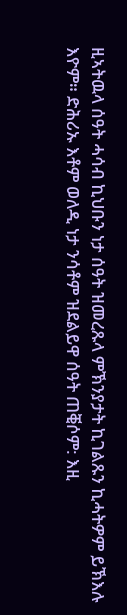ዚኣትዉላ ሰዓት ሓሳብ ኪህቡን ነታ ሰዓት ዝመረጹላ ምኽንያታት ኪገልጹን ኪሓትዎም ይኽእሉ እዮም። ድሕሪኡ እቶም ወለዲ ነታ ንሳቶም ዝደልይዋ ሰዓት ጠቒሶም: እዚ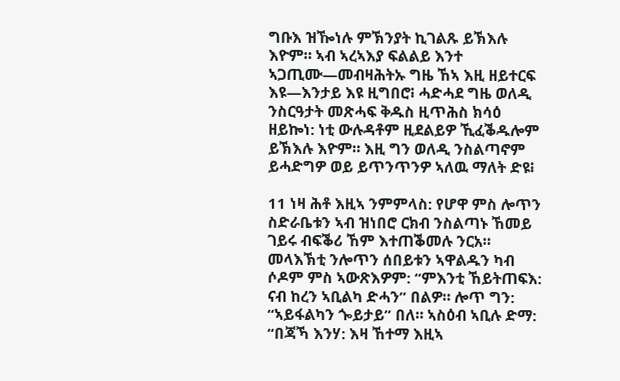ግቡእ ዝዀነሉ ምኽንያት ኪገልጹ ይኽእሉ እዮም። ኣብ ኣረኣእያ ፍልልይ እንተ ኣጋጢሙ—መብዛሕትኡ ግዜ ኸኣ እዚ ዘይተርፍ እዩ—እንታይ እዩ ዚግበሮ፧ ሓድሓደ ግዜ ወለዲ ንስርዓታት መጽሓፍ ቅዱስ ዚጥሕስ ክሳዕ ዘይኰነ: ነቲ ውሉዳቶም ዚደልይዎ ኺፈቕዱሎም ይኽእሉ እዮም። እዚ ግን ወለዲ ንስልጣኖም ይሓድግዎ ወይ ይጥንጥንዎ ኣለዉ ማለት ድዩ፧

11 ነዛ ሕቶ እዚኣ ንምምላስ: የሆዋ ምስ ሎጥን ስድራቤቱን ኣብ ዝነበሮ ርክብ ንስልጣኑ ኸመይ ገይሩ ብፍቕሪ ኸም እተጠቕመሉ ንርአ። መላእኽቲ ንሎጥን ሰበይቱን ኣዋልዱን ካብ ሶዶም ምስ ኣውጽእዎም: “ምእንቲ ኸይትጠፍእ: ናብ ከረን ኣቢልካ ድሓን” በልዎ። ሎጥ ግን: “ኣይፋልካን ጐይታይ” በለ። ኣስዕብ ኣቢሉ ድማ: “በጃኻ እንሃ: እዛ ኸተማ እዚኣ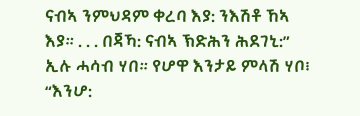ናብኣ ንምህዳም ቀረባ እያ: ንእሽቶ ኸኣ እያ። . . . በጃኻ: ናብኣ ኽድሕን ሕደገኒ:” ኢሉ ሓሳብ ሃበ። የሆዋ እንታይ ምላሽ ሃቦ፧ “እንሆ: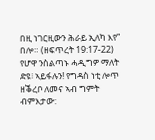በዚ ነገርዚውን ሕራይ ኢለካ እየ” በሎ። (ዘፍጥረት 19:17-22) የሆዋ ንስልጣኑ ሓዲግዎ ማለት ድዩ፧ ኣይፋሉን! የግዳስ ነቲ ሎጥ ዘቕረቦ ለመና ኣብ ግምት ብምእታው: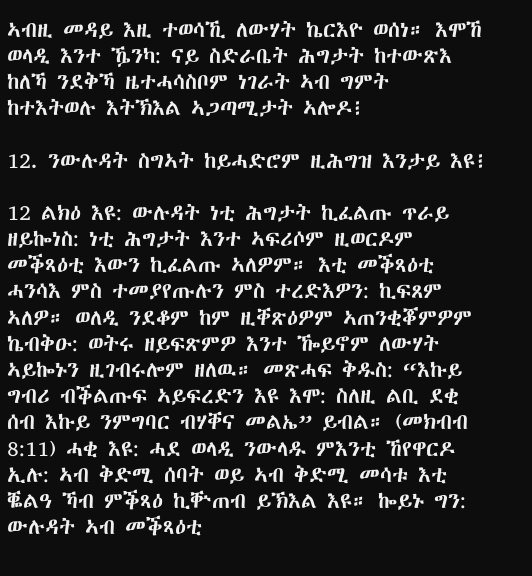ኣብዚ መዳይ እዚ ተወሳኺ ለውሃት ኬርእዮ ወሰነ። እሞኸ ወላዲ እንተ ዄንካ: ናይ ስድራቤት ሕግታት ከተውጽእ ከለኻ ንደቅኻ ዜተሓሳስቦም ነገራት ኣብ ግምት ከተእትወሉ እትኽእል ኣጋጣሚታት ኣሎዶ፧

12. ንውሉዳት ስግኣት ከይሓድሮም ዚሕግዝ እንታይ እዩ፧

12 ልክዕ እዩ: ውሉዳት ነቲ ሕግታት ኪፈልጡ ጥራይ ዘይኰነስ: ነቲ ሕግታት እንተ ኣፍሪሶም ዚወርዶም መቕጻዕቲ እውን ኪፈልጡ ኣለዎም። እቲ መቕጻዕቲ ሓንሳእ ምስ ተመያየጡሉን ምስ ተረድእዎን: ኪፍጸም ኣለዎ። ወለዲ ንደቆም ከም ዚቐጽዕዎም ኣጠንቂቖምዎም ኬብቅዑ: ወትሩ ዘይፍጽምዎ እንተ ዀይኖም ለውሃት ኣይኰኑን ዚገብሩሎም ዘለዉ። መጽሓፍ ቅዱስ: “እኩይ ግብሪ ብቕልጡፍ ኣይፍረድን እዩ እሞ: ስለዚ ልቢ ደቂ ሰብ እኩይ ንምግባር ብሃቐና መልኤ” ይብል። (መክብብ 8:11) ሓቂ እዩ: ሓደ ወላዲ ንውላዱ ምእንቲ ኸየዋርዶ ኢሉ: ኣብ ቅድሚ ሰባት ወይ ኣብ ቅድሚ መሳቱ እቲ ቘልዓ ኻብ ምቕጻዕ ኪቝጠብ ይኽእል እዩ። ኰይኑ ግን: ውሉዳት ኣብ መቕጻዕቲ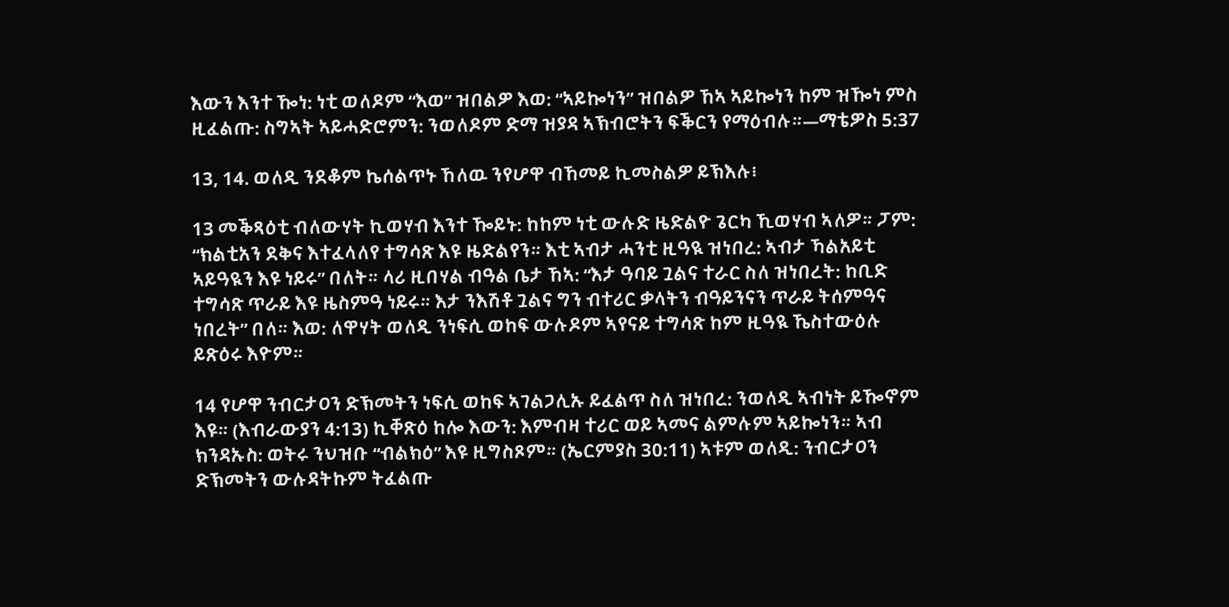እውን እንተ ዀነ: ነቲ ወለዶም “እወ” ዝበልዎ እወ: “ኣይኰነን” ዝበልዎ ኸኣ ኣይኰነን ከም ዝዀነ ምስ ዚፈልጡ: ስግኣት ኣይሓድሮምን: ንወለዶም ድማ ዝያዳ ኣኽብሮትን ፍቕርን የማዕብሉ።—ማቴዎስ 5:37

13, 14. ወለዲ ንደቆም ኬሰልጥኑ ኸለዉ ንየሆዋ ብኸመይ ኪመስልዎ ይኽእሉ፧

13 መቕጻዕቲ ብለውሃት ኪወሃብ እንተ ዀይኑ: ከከም ነቲ ውሉድ ዜድልዮ ጌርካ ኺወሃብ ኣለዎ። ፓም: “ክልቲአን ደቅና እተፈላለየ ተግሳጽ እዩ ዜድልየን። እቲ ኣብታ ሓንቲ ዚዓዪ ዝነበረ: ኣብታ ኻልአይቲ ኣይዓዪን እዩ ነይሩ” በለት። ላሪ ዚበሃል ብዓል ቤታ ኸኣ: “እታ ዓባይ ጓልና ተራር ስለ ዝነበረት: ከቢድ ተግሳጽ ጥራይ እዩ ዜስምዓ ነይሩ። እታ ንእሽቶ ጓልና ግን ብተሪር ቃላትን ብዓይንናን ጥራይ ትሰምዓና ነበረት” በለ። እወ: ለዋሃት ወለዲ ንነፍሲ ወከፍ ውሉዶም ኣየናይ ተግሳጽ ከም ዚዓዪ ኼስተውዕሉ ይጽዕሩ እዮም።

14 የሆዋ ንብርታዐን ድኽመትን ነፍሲ ወከፍ ኣገልጋሊኡ ይፈልጥ ስለ ዝነበረ: ንወለዲ ኣብነት ይዀኖም እዩ። (እብራውያን 4:13) ኪቐጽዕ ከሎ እውን: እምብዛ ተሪር ወይ ኣመና ልምሉም ኣይኰነን። ኣብ ክንዳኡስ: ወትሩ ንህዝቡ “ብልክዕ” እዩ ዚግስጾም። (ኤርምያስ 30:11) ኣቱም ወለዲ: ንብርታዐን ድኽመትን ውሉዳትኩም ትፈልጡ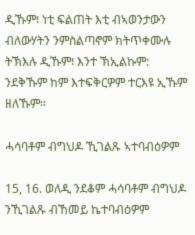ዲኹም፧ ነቲ ፍልጠት እቲ ብኣወንታውን ብለውሃትን ንምስልጣኖም ክትጥቀሙሉ ትኽእሉ ዲኹም፧ እንተ ኽኢልኩም: ንደቅኹም ከም እተፍቅርዎም ተርእዩ ኢኹም ዘለኹም።

ሓሳባቶም ብግህዶ ኺገልጹ ኣተባብዕዎም

15, 16. ወለዲ ንደቆም ሓሳባቶም ብግህዶ ንኺገልጹ ብኸመይ ኬተባብዕዎም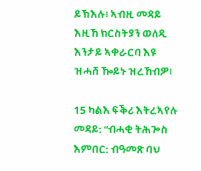ይኽእሉ፧ ኣብዚ መዳይ እዚኸ ክርስትያን ወለዲ እንታይ ኣቀራርባ እዩ ዝሓሸ ዀይኑ ዝረኸብዎ፧

15 ካልእ ፍቕሪ እትረኣየሉ መዳይ: “ብሓቂ ትሕጐስ እምበር: ብዓመጽ ባህ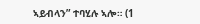ኣይብላን” ተባሂሉ ኣሎ። (1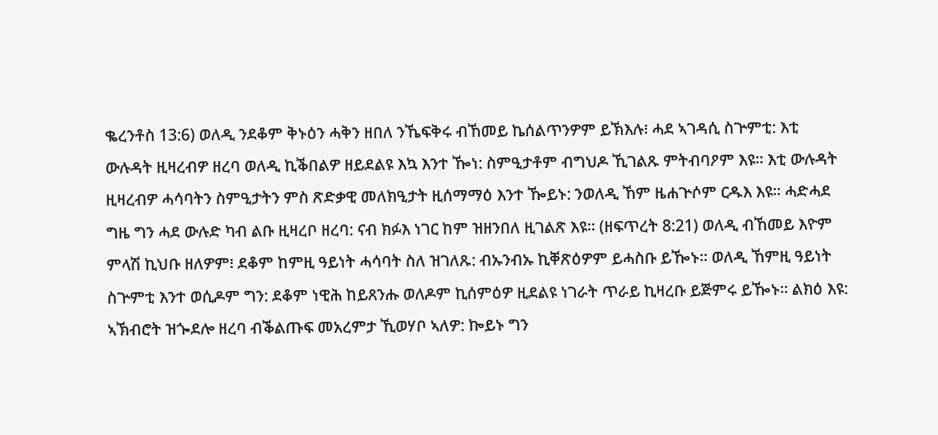ቈረንቶስ 13:6) ወለዲ ንደቆም ቅኑዕን ሓቅን ዘበለ ንኼፍቅሩ ብኸመይ ኬሰልጥንዎም ይኽእሉ፧ ሓደ ኣገዳሲ ስጕምቲ: እቲ ውሉዳት ዚዛረብዎ ዘረባ ወለዲ ኪቕበልዎ ዘይደልዩ እኳ እንተ ዀነ: ስምዒታቶም ብግህዶ ኺገልጹ ምትብባዖም እዩ። እቲ ውሉዳት ዚዛረብዎ ሓሳባትን ስምዒታትን ምስ ጽድቃዊ መለክዒታት ዚሰማማዕ እንተ ዀይኑ: ንወለዲ ኸም ዜሐጕሶም ርዱእ እዩ። ሓድሓደ ግዜ ግን ሓደ ውሉድ ካብ ልቡ ዚዛረቦ ዘረባ: ናብ ክፉእ ነገር ከም ዝዘንበለ ዚገልጽ እዩ። (ዘፍጥረት 8:21) ወለዲ ብኸመይ እዮም ምላሽ ኪህቡ ዘለዎም፧ ደቆም ከምዚ ዓይነት ሓሳባት ስለ ዝገለጹ: ብኡንብኡ ኪቐጽዕዎም ይሓስቡ ይዀኑ። ወለዲ ኸምዚ ዓይነት ስጕምቲ እንተ ወሲዶም ግን: ደቆም ነዊሕ ከይጸንሑ ወለዶም ኪሰምዕዎ ዚደልዩ ነገራት ጥራይ ኪዛረቡ ይጅምሩ ይዀኑ። ልክዕ እዩ: ኣኽብሮት ዝጐደሎ ዘረባ ብቕልጡፍ መአረምታ ኺወሃቦ ኣለዎ: ኰይኑ ግን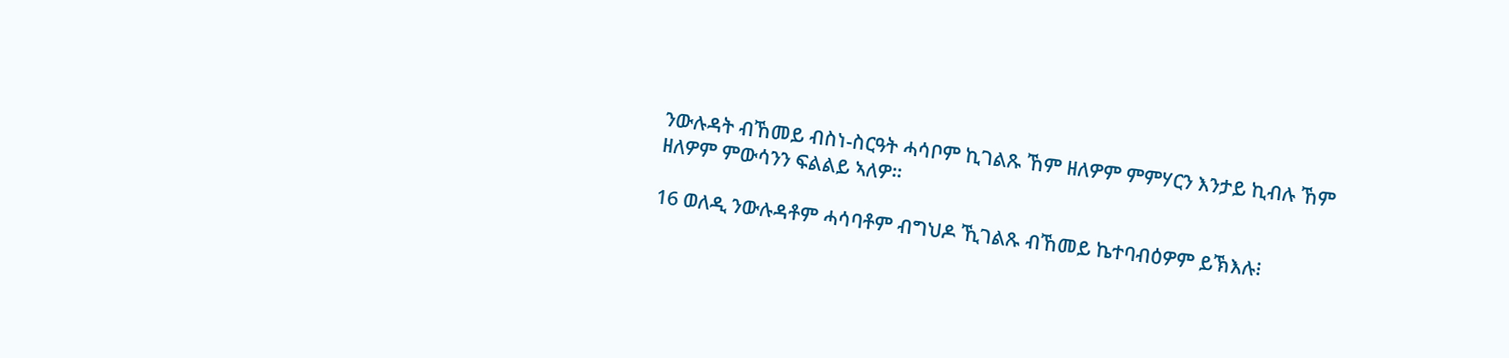ንውሉዳት ብኸመይ ብስነ-ስርዓት ሓሳቦም ኪገልጹ ኸም ዘለዎም ምምሃርን እንታይ ኪብሉ ኸም ዘለዎም ምውሳንን ፍልልይ ኣለዎ።

16 ወለዲ ንውሉዳቶም ሓሳባቶም ብግህዶ ኺገልጹ ብኸመይ ኬተባብዕዎም ይኽእሉ፧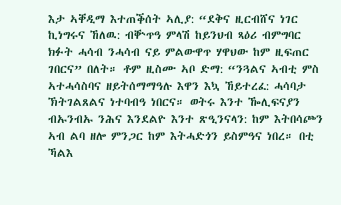እታ ኣቐዲማ እተጠቕሰት ኣሊያ: “ደቅና ዚርብሸና ነገር ኪነግሩና ኸለዉ: ብቝጥዓ ምላሽ ከይንህብ ጻዕሪ ብምግባር ክፉት ሓሳብ ንሓሳብ ናይ ምልውዋጥ ሃዋህው ከም ዚፍጠር ገበርና” በለት። ቶም ዚስሙ ኣቦ ድማ: “ንጓልና ኣብቲ ምስ ኣተሓሳስባና ዘይትሰማማዓሉ እዋን እኳ ኸይተረፈ: ሓሳባታ ኽትገልጸልና ነተባብዓ ነበርና። ወትሩ እንተ ዀሊፍናያን ብኡንብኡ ንሕና እንደልዮ እንተ ጽዒንናላን: ከም እትበሳጮን ኣብ ልባ ዘሎ ምንጋር ከም እትሓድጎን ይስምዓና ነበረ። በቲ ኻልእ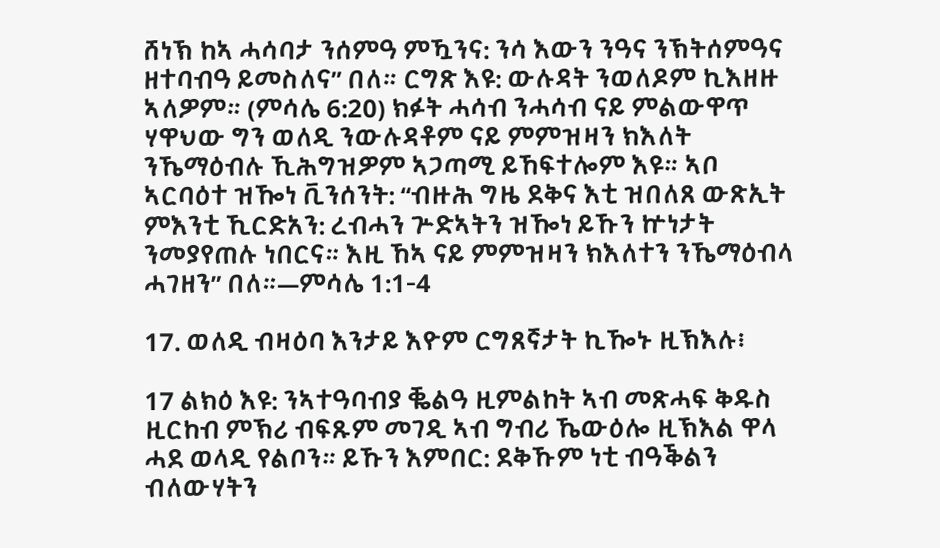ሸነኽ ከኣ ሓሳባታ ንሰምዓ ምዃንና: ንሳ እውን ንዓና ንኽትሰምዓና ዘተባብዓ ይመስለና” በለ። ርግጽ እዩ: ውሉዳት ንወለዶም ኪእዘዙ ኣለዎም። (ምሳሌ 6:20) ክፉት ሓሳብ ንሓሳብ ናይ ምልውዋጥ ሃዋህው ግን ወለዲ ንውሉዳቶም ናይ ምምዝዛን ክእለት ንኼማዕብሉ ኺሕግዝዎም ኣጋጣሚ ይኸፍተሎም እዩ። ኣቦ ኣርባዕተ ዝዀነ ቪንሰንት: “ብዙሕ ግዜ ደቅና እቲ ዝበለጸ ውጽኢት ምእንቲ ኺርድአን: ረብሓን ጕድኣትን ዝዀነ ይኹን ኵነታት ንመያየጠሉ ነበርና። እዚ ኸኣ ናይ ምምዝዛን ክእለተን ንኼማዕብላ ሓገዘን” በለ።—ምሳሌ 1:1-4

17. ወለዲ ብዛዕባ እንታይ እዮም ርግጸኛታት ኪዀኑ ዚኽእሉ፧

17 ልክዕ እዩ: ንኣተዓባብያ ቘልዓ ዚምልከት ኣብ መጽሓፍ ቅዱስ ዚርከብ ምኽሪ ብፍጹም መገዲ ኣብ ግብሪ ኼውዕሎ ዚኽእል ዋላ ሓደ ወላዲ የልቦን። ይኹን እምበር: ደቅኹም ነቲ ብዓቕልን ብለውሃትን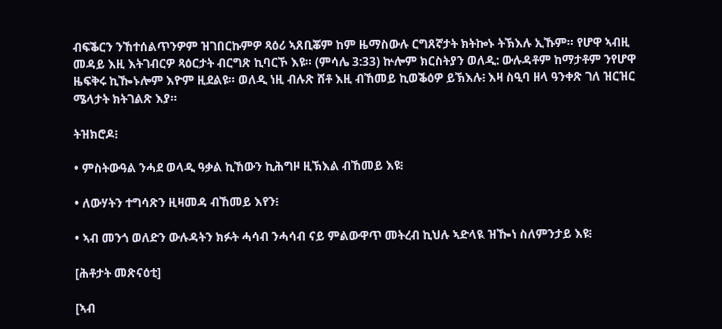ብፍቕርን ንኸተሰልጥንዎም ዝገበርኩምዎ ጻዕሪ ኣጸቢቖም ከም ዜማስውሉ ርግጸኛታት ክትኰኑ ትኽእሉ ኢኹም። የሆዋ ኣብዚ መዳይ እዚ እትገብርዎ ጻዕርታት ብርግጽ ኪባርኾ እዩ። (ምሳሌ 3:33) ኵሎም ክርስትያን ወለዲ: ውሉዳቶም ከማታቶም ንየሆዋ ዜፍቅሩ ኪዀኑሎም እዮም ዚደልዩ። ወለዲ ነዚ ብሉጽ ሸቶ እዚ ብኸመይ ኪወቕዕዎ ይኽእሉ፧ እዛ ስዒባ ዘላ ዓንቀጽ ገለ ዝርዝር ሜላታት ክትገልጽ እያ።

ትዝክሮዶ፧

• ምስትውዓል ንሓደ ወላዲ ዓቃል ኪኸውን ኪሕግዞ ዚኽእል ብኸመይ እዩ፧

• ለውሃትን ተግሳጽን ዚዛመዳ ብኸመይ እየን፧

• ኣብ መንጎ ወለድን ውሉዳትን ክፉት ሓሳብ ንሓሳብ ናይ ምልውዋጥ መትረብ ኪህሉ ኣድላዪ ዝዀነ ስለምንታይ እዩ፧

[ሕቶታት መጽናዕቲ]

[ኣብ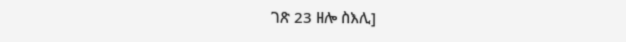ገጽ 23 ዘሎ ስእሊ]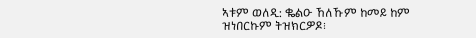ኣቱም ወለዲ: ቈልዑ ኸለኹም ከመይ ከም ዝነበርኩም ትዝክርዎዶ፧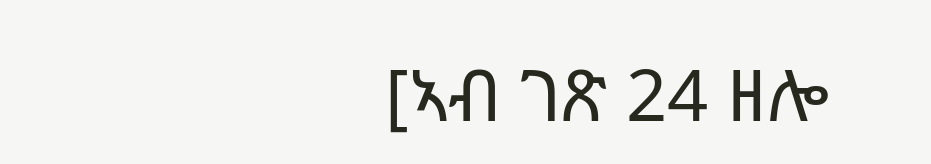[ኣብ ገጽ 24 ዘሎ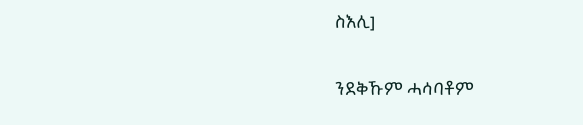ስእሊ]

ንደቅኹም ሓሳባቶም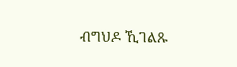ብግህዶ ኺገልጹ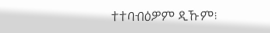ተተባብዕዎም ዲኹም፧